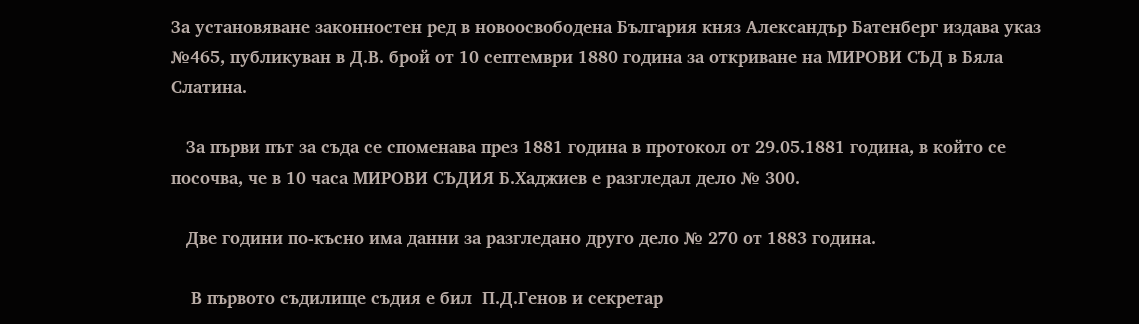За установяване законностен ред в новоосвободена България княз Александър Батенберг издава указ №465, публикуван в Д.В. брой от 10 септември 1880 година за откриване на МИРОВИ СЪД в Бяла Слатина.

   За първи път за съда се споменава през 1881 година в протокол от 29.05.1881 година, в който се посочва, че в 10 часа МИРОВИ СЪДИЯ Б.Хаджиев е разгледал дело № 300.

   Две години по-късно има данни за разгледано друго дело № 270 от 1883 година.

    В първото съдилище съдия е бил  П.Д.Генов и секретар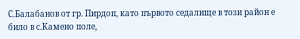С.Балабанов от гр. Пирдоп, като първото седалище в този район е било в с.Камено поле,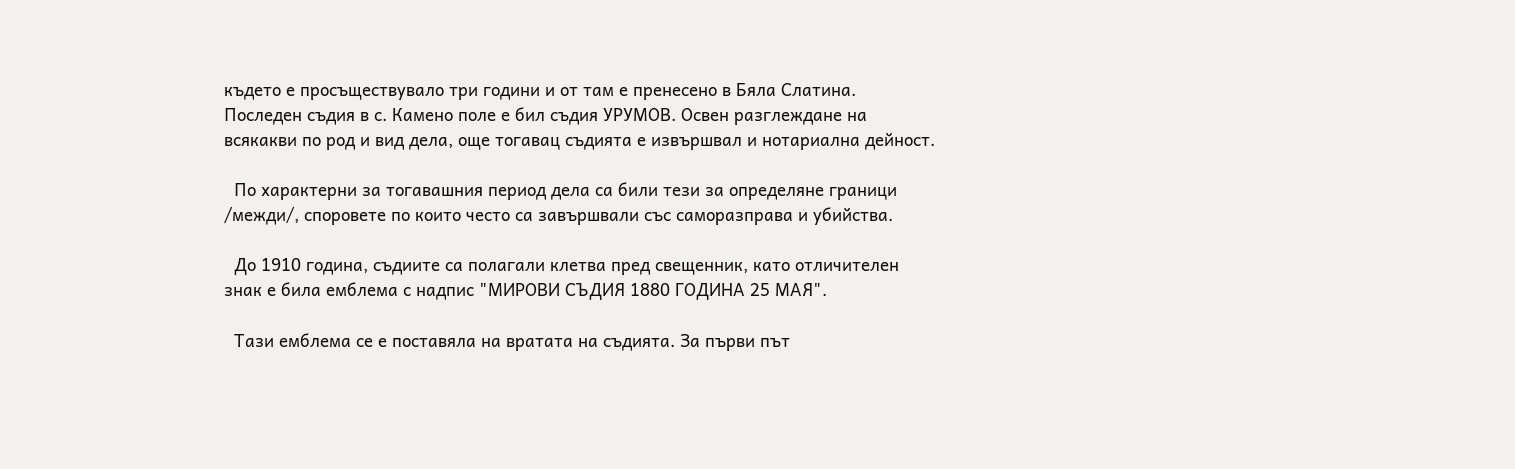където е просъществувало три години и от там е пренесено в Бяла Слатина. Последен съдия в с. Камено поле е бил съдия УРУМОВ. Освен разглеждане на всякакви по род и вид дела, още тогавац съдията е извършвал и нотариална дейност.

  По характерни за тогавашния период дела са били тези за определяне граници /межди/, споровете по които често са завършвали със саморазправа и убийства.

  До 1910 година, съдиите са полагали клетва пред свещенник, като отличителен знак е била емблема с надпис "МИРОВИ СЪДИЯ 1880 ГОДИНА 25 МАЯ".

  Тази емблема се е поставяла на вратата на съдията. За първи път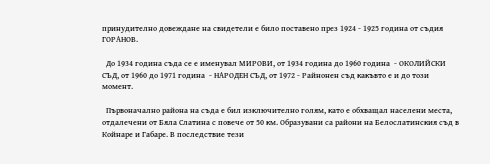принудително довеждане на свидетели е било поставено през 1924 - 1925 година от съдия ГОРАНОВ.

  До 1934 година съда се е именувал МИРОВИ, от 1934 година до 1960 година  - ОКОЛИЙСКИ СЪД, от 1960 до 1971 година  - НАРОДЕН СЪД, от 1972 - Райнонен съд какъвто е и до този момент.

  Първоначално района на съда е бил изключително голям, като е обхващал населени места, отдалечени от Бяла Слатина с повече от 50 км. Образувани са райони на Белослатинския съд в Койнаре и Габаре. В последствие тези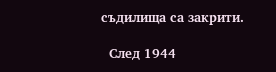съдилища са закрити.

  След 1944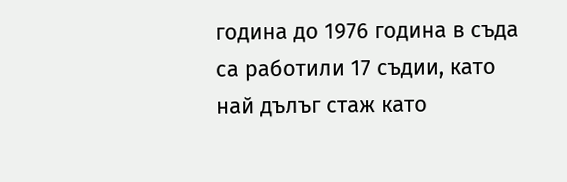година до 1976 година в съда са работили 17 съдии, като най дълъг стаж като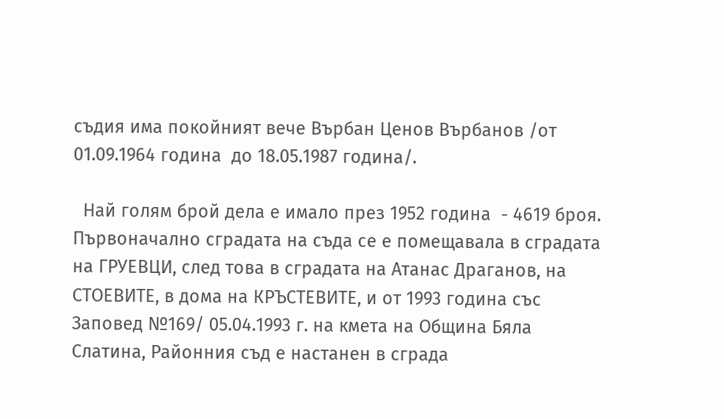съдия има покойният вече Върбан Ценов Върбанов /от 01.09.1964 година  до 18.05.1987 година/.

  Най голям брой дела е имало през 1952 година  - 4619 броя. Първоначално сградата на съда се е помещавала в сградата на ГРУЕВЦИ, след това в сградата на Атанас Драганов, на СТОЕВИТЕ, в дома на КРЪСТЕВИТЕ, и от 1993 година със Заповед №169/ 05.04.1993 г. на кмета на Община Бяла Слатина, Районния съд е настанен в сграда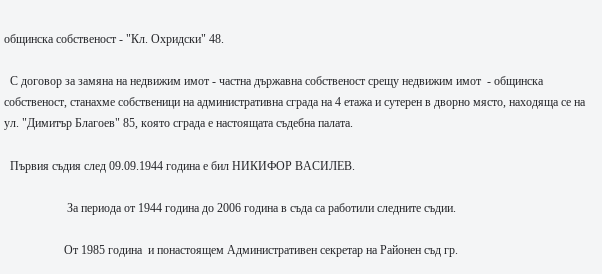общинска собственост - "Кл. Охридски" 48.

  С договор за замяна на недвижим имот - частна държавна собственост срещу недвижим имот  - общинска собственост, станахме собственици на административна сграда на 4 етажа и сутерен в дворно място, находяща се на ул. "Димитър Благоев" 85, която сграда е настоящата съдебна палата.

  Първия съдия след 09.09.1944 година е бил НИКИФОР ВАСИЛЕВ.

                     За периода от 1944 година до 2006 година в съда са работили следните съдии.

                    От 1985 година  и понастоящем Административен секретар на Районен съд гр.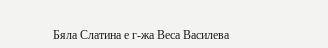Бяла Слатина е г-жа Веса Василева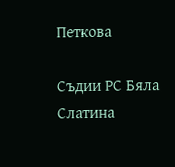Петкова

Съдии РС Бяла Слатина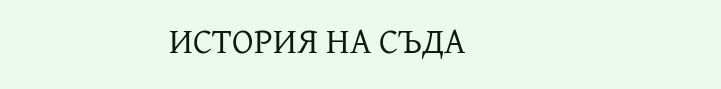ИСТОРИЯ НА СЪДА